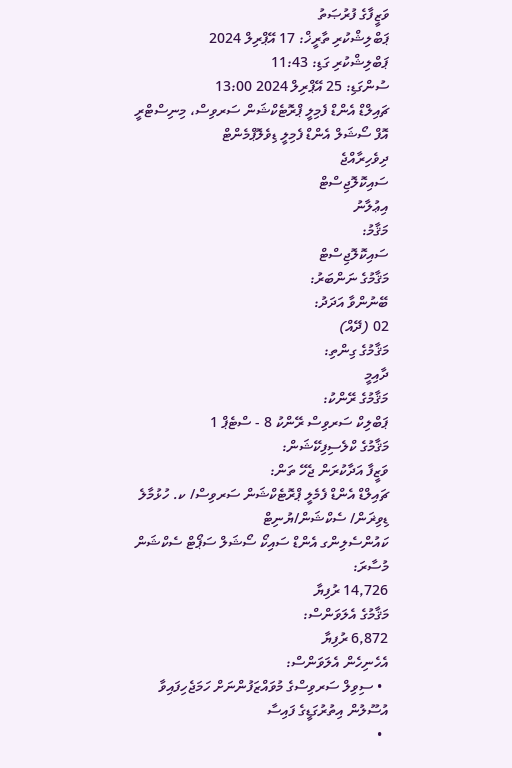ވަޒީފާގެ ފުރުޞަތު
ޕަބްލިޝްކުރި ތާރީޚް: 17 އޭޕްރިލް 2024
ޕަބްލިޝްކުރި ގަޑި: 11:43
ސުންގަޑި: 25 އޭޕްރިލް 2024 13:00
ޗައިލްޑް އެންޑް ފެމިލީ ޕްރޮޓެކްޝަން ސަރވިސް، މިނިސްޓްރީ އޮފް ސޯޝަލް އެންޑް ފެމިލީ ޑިވެލޮޕްމެންޓް
ދިވެހިރާއްޖެ
ސައިކޮލޮޖިސްޓް
އިޢުލާނު
މަޤާމު:
ސައިކޮލޮޖިސްޓް
މަޤާމުގެ ނަންބަރު:
ބޭނުންވާ އަދަދު:
02 (ދޭއް)
މަޤާމުގެ ގިންތި:
ދާއިމީ
މަޤާމުގެ ރޭންކު:
ޕަބްލިކް ސަރވިސް ރޭންކު 8 - ސްޓެޕް 1
މަޤާމުގެ ކްލެސިފިކޭޝަން:
ވަޒީފާ އަދާކުރަން ޖެހޭ ތަން:
ޗައިލްޑް އެންޑް ފެމެލީ ޕްރޮޓެކްޝަން ސަރވިސް/ ކ. ހުޅުމާލެ
ޑިވިޜަން/ ސެކްޝަން/ޔުނިޓް
ކައުންސެލިންގ އެންޑް ސައިކޯ ސޯޝަލް ސަޕޯޓް ސެކްޝަން
މުސާރަ:
14,726 ރުފިޔާ
މަޤާމުގެ އެލަވަންސް:
6,872 ރުފިޔާ
އެހެނިހެން އެލަވަންސް:
  • ސިވިލް ސަރވިސްގެ މުވައްޒަފުންނަށް ހަމަޖެހިފައިވާ އުސޫލުން އިތުރުގަޑީގެ ފައިސާ
  •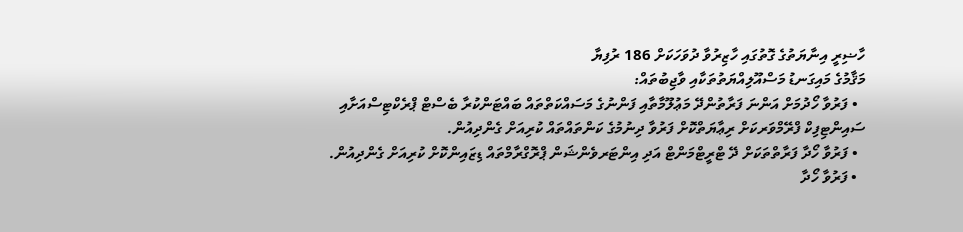ހާޟިރީ އިނާޔަތުގެ ގޮތުގައި ހާޒިރުވާ ދުވަހަކަށް 186 ރުފިޔާ
މަޤާމުގެ މައިގަނޑު މަސްއޫލިއްޔަތުތަކާއި ވާޖިބުތައް:
  • ފަރުވާ ހޯދުމަށް އަންނަ ފަރާތުންދޭ މަޢުލޫމާތާއި ފަންނުގެ މަސައްކަތްތައް ބައްޓަންކުރާ ބެސްޓް ޕްރެކްޓިސްއަށާއި ސައިންޓިފިކް ފްރޭމްވަރކަށް ރިޢާޔަތްކޮށް ފަރުވާ ދިނުމުގެ ކަންތައްތައް ކުރިއަށް ގެންދިއުން.
  • ފަރުވާ ހޯދާ ފަރާތްތަކަށް ދޭ ޓްރީޓްމަންޓް އަދި އިންޓަރވެންޝަން ޕްރޮގްރާމްތައް ޑިޒައިންކޮށް ކުރިއަށް ގެންދިއުން.
  • ފަރުވާ ހޯދާ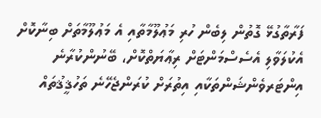ފަރާތާގުޅޭ ގޮތުން ލިބެން ހުރި މަޢުލޫމާތާއި އެ މަޢުލޫމާތަށް ބިނާކޮށް އެކުލަވާލި އެސެސްމަންޓަށް ރިޢާޔަތްކޮށް، ބޭނުންކުރާނެ އިންޓަރވެންޝަންތަކާއި އިތުރަށް ކުރަންޖެހޭނެ ތަހުޤީޤުތައް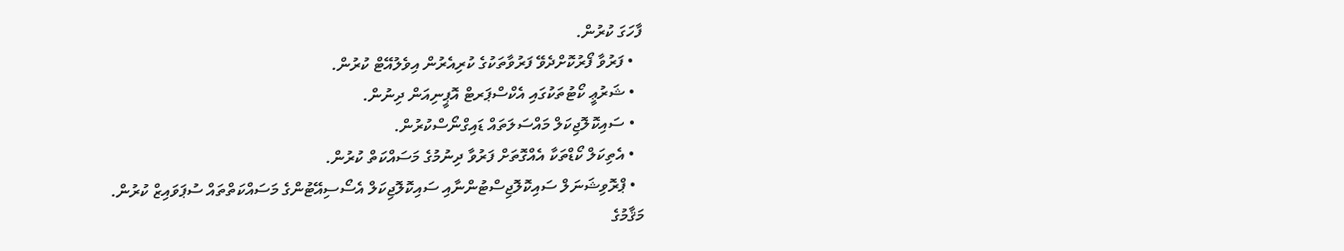ފާހަގަ ކުރުން.
  • ފަރުވާ ފޯރުކޮށްދެވޭ ފަރުވާތަކުގެ ކުރިއެރުން އިވެލުއޭޓް ކުރުން.
  • ޝަރުޢީ ކޯޓުތަކުގައި އެކްސްޕަރޓް އޮޕީނިއަން ދިނުން.
  • ސައިކޮލޮޖިކަލް މައްސަލަތައް ޑައިގްނޯސްކުރުން.
  • އެތިކަލް ކޯޑްތަކާ އެއްގޮތަށް ފަރުވާ ދިނުމުގެ މަސައްކަތް ކުރުން.
  • ޕްރޮވިޝަނަލް ސައިކޮލޮޖިސްޓުންނާއި ސައިކޮލޮޖިކަލް އެސޯސިއޭޓުންގެ މަސައްކަތްތައް ސުޕަވައިޒް ކުރުން.
މަޤާމުގެ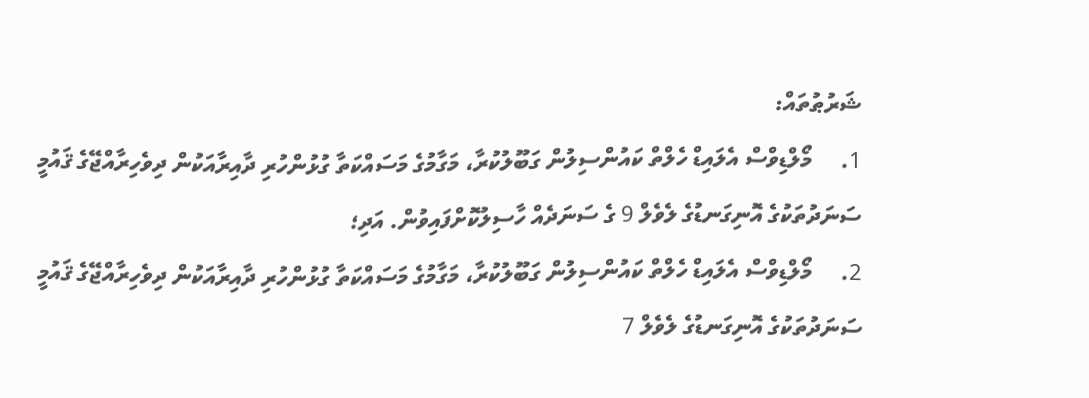ޝަރުޠުތައް:
1.     މޯލްޑިވްސް އެލައިޑް ހެލްތް ކައުންސިލުން ގަބޫލުކުރާ، މަގާމުގެ މަސައްކަތާ ގުޅުންހުރި ދާއިރާއަކުން ދިވެހިރާއްޖޭގެ ޤައުމީ ސަނަދުތަކުގެ އޮނިގަނޑުގެ ލެވެލް 9 ގެ ސަނަދެއް ހާސިލުކޮށްފައިވުން. އަދި؛
2.     މޯލްޑިވްސް އެލައިޑް ހެލްތް ކައުންސިލުން ގަބޫލުކުރާ، މަގާމުގެ މަސައްކަތާ ގުޅުންހުރި ދާއިރާއަކުން ދިވެހިރާއްޖޭގެ ޤައުމީ ސަނަދުތަކުގެ އޮނިގަނޑުގެ ލެވެލް 7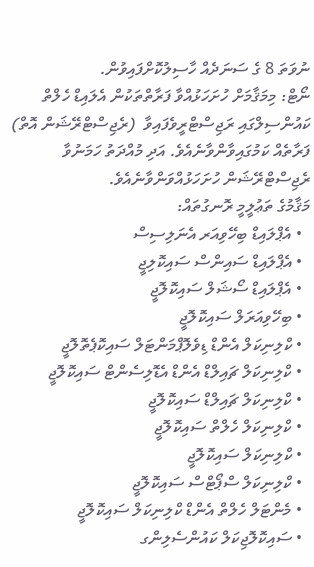ނުވަތަ 8 ގެ ސަނަދެއް ހާސިލުކޮށްފައިވުން.
ނޯޓް: މިމަޤާމަށް ހުށަހަޅުއްވާ ފަރާތްތަކުން އެލައިޑް ހެލްތް ކައުންސިލްގައި ރަޖިސްޓްރީވެފައިވާ  (ރެޖިސްޓްރޭޝަން އޮތް) ފަރާތެއް ކަމުގައިވާންވާނެއެވެ. އަދި މުއްދަތު ހަމަނުވާ ރެޖިސްޓްރޭޝަން ހުށަހަޅުއްވަންވާނެއެވެ.
މަޤާމުގެ ތަޢުލީމީ ރޮނގުތައް:
  • އެޕްލައިޑް ބިހޭވިއަރ އެނަލިސިސް
  • އެޕްލައިޑް ސައިންސް ސައިކޮލިޖީ
  • އެޕްލައިޑް ސޯޝަލް ސައިކޮލޮޖީ
  • ބިހޭވިއަރަލް ސައިކޮލޮޖީ
  • ކްލިނިކަލް އެންޑް ޑިވެލޮޕްމަންޓަލް ސައިކޮޕެތޮލޮޖީ
  • ކްލިނިކަލް ޗައިލްޑް އެންޑް އެޑޮލިސެންޓް ސައިކޮލޮޖީ
  • ކްލިނިކަލް ޗައިލްޑް ސައިކޮލޮޖީ
  • ކްލިނިކަލް ހެލްތް ސައިކޮލޮޖީ
  • ކްލިނިކަލް ސައިކޮލޮޖީ
  • ކްލިނިކަލް ސްޕޯޓްސް ސައިކޮލޮޖީ
  • މެންޓަލް ހެލްތް އެންޑް ކްލިނިކަލް ސައިކޮލޮޖީ
  • ސައިކޮލޮޖިކަލް ކައުންސެލިންގ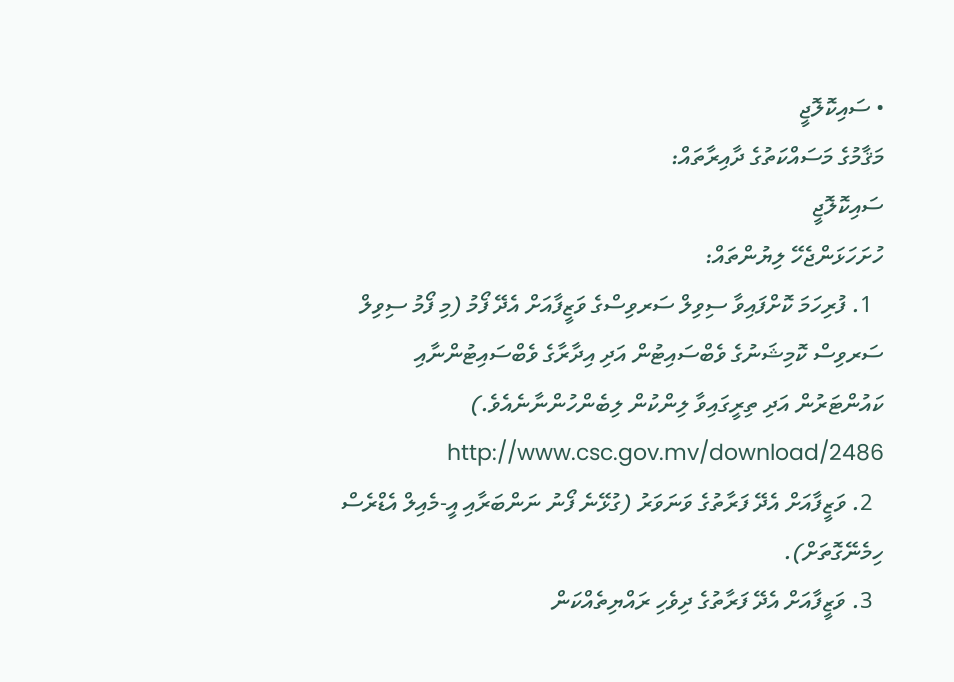• ސައިކޮލޮޖީ
މަޤާމުގެ މަސައްކަތުގެ ދާއިރާތައް:
ސައިކޮލޮޖީ
ހުށަހަޅަންޖެހޭ ލިޔުންތައް:
  1. ފުރިހަމަ ކޮށްފައިވާ ސިވިލް ސަރވިސްގެ ވަޒީފާއަށް އެދޭ ފޯމު (މި ފޯމު ސިވިލް ސަރވިސް ކޮމިޝަނުގެ ވެބްސައިޓުން އަދި އިދާރާގެ ވެބްސައިޓުންނާއި ކައުންޓަރުން އަދި ތިރީގައިވާ ލިންކުން ލިބެންހުންނާނެއެވެ.) http://www.csc.gov.mv/download/2486
  2. ވަޒީފާއަށް އެދޭ ފަރާތުގެ ވަނަވަރު (ގުޅޭނެ ފޯނު ނަންބަރާއި އީ-މެއިލް އެޑްރެސް ހިމެނޭގޮތަށް).
  3. ވަޒީފާއަށް އެދޭ ފަރާތުގެ ދިވެހި ރައްޔިތެއްކަން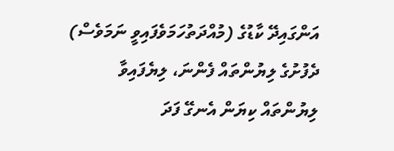އަންގައިދޭ ކާޑުގެ (މުއްދަތުހަމަވެފައިވީ ނަމަވެސް) ދެފުށުގެ ލިޔުންތައް ފެންނަ، ލިޔެފައިވާ ލިޔުންތައް ކިޔަން އެނގޭ ފަދަ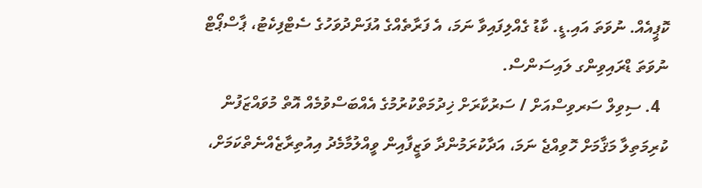ކޮޕީއެއް. ނުވަތަ އައި.ޑީ. ކާޑު ގެއްލިފައިވާ ނަމަ، އެ ފަރާތެއްގެ އުފަންދުވަހުގެ ސެޓްފިކެޓު، ޕާސްޕޯޓް ނުވަތަ ޑްރައިވިންގ ލައިސަންސް.
  4. ސިވިލް ސަރވިސްއަށް / ސަރުކާރަށް ޚިދުމަތްކުރުމުގެ އެއްބަސްވުމެއް އޮތް މުވައްޒަފުން ކުރިމަތިލާ މަޤާމަށް ހޮވިއްޖެ ނަމަ، އަދާކުރަމުންދާ ވަޒީފާއިން ވީއްލުމާމެދު އިއުތިރާޒެއްނެތްކަމަށް،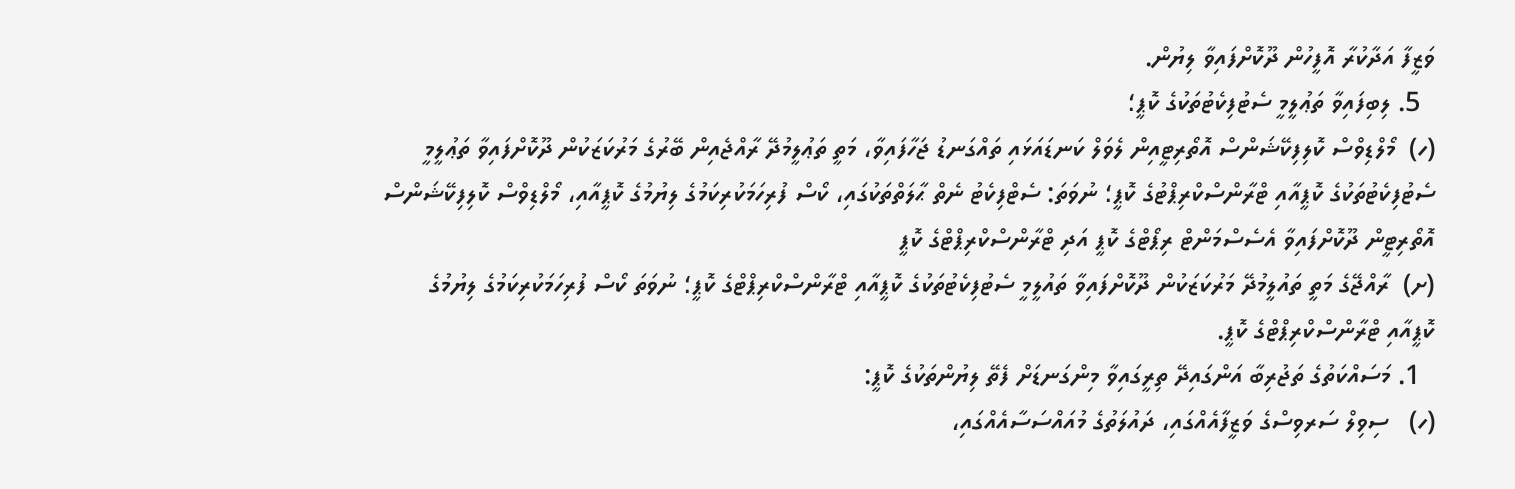ވަޒީފާ އަދާކުރާ އޮފީހުން ދޫކޮށްފައިވާ ލިޔުން.
  5. ލިބިފައިވާ ތަޢުލީމީ ސެޓުފިކެޓުތަކުގެ ކޮޕީ؛
(ހ)  މޯލްޑިވްސް ކޮލިފިކޭޝަންސް އޮތޯރިޓީއިން ލެވަލް ކަނޑައަޅައި ތައްގަނޑު ޖަހާފައިވާ، މަތީ ތަޢުލީމުދޭ ރާއްޖެއިން ބޭރުގެ މަރުކަޒަކުން ދޫކޮށްފައިވާ ތަޢުލީމީ ސެޓުފިކެޓުތަކުގެ ކޮޕީއާއި ޓްރާންސްކްރިޕްޓުގެ ކޮޕީ؛ ނުވަތަ: ސެޓްފިކެޓު ނެތް ޙާލަތްތަކުގައި، ކޯސް ފުރިހަމަކުރިކަމުގެ ލިޔުމުގެ ކޮޕީއާއި، މޯލްޑިވްސް ކޮލިފިކޭޝަންސް އޮތޯރިޓީން ދޫކޮށްފައިވާ އެސެސްމަންޓް ރިޕޯޓްގެ ކޮޕީ އަދި ޓްރާންސްކްރިޕްޓްގެ ކޮޕީ
(ށ)  ރާއްޖޭގެ މަތީ ތައުލީމުދޭ މަރުކަޒަކުން ދޫކޮށްފައިވާ ތައުލީމީ ސެޓުފިކެޓުތަކުގެ ކޮޕީއާއި ޓްރާންސްކްރިޕްޓްގެ ކޮޕީ؛ ނުވަތަ ކޯސް ފުރިހަމަކުރިކަމުގެ ލިޔުމުގެ ކޮޕީއާއި ޓްރާންސްކްރިޕްޓްގެ ކޮޕީ.
  1. މަސައްކަތުގެ ތަޖުރިބާ އަންގައިދޭ ތިރީގައިވާ މިންގަނޑަށް ފެތޭ ލިޔުންތަކުގެ ކޮޕީ:
(ހ)   ސިވިލް ސަރވިސްގެ ވަޒީފާއެއްގައި، ދައުލަތުގެ މުއައްސަސާއެއްގައި،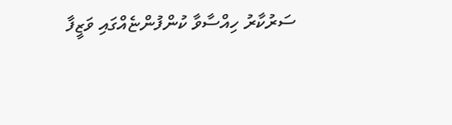ސަރުކާރު ހިއްސާވާ ކުންފުންޏެއްގައި ވަޒީފާ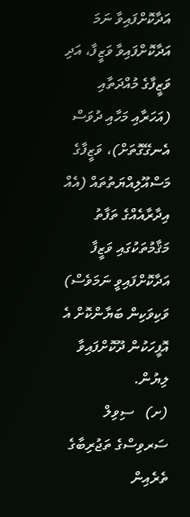އަދާކޮށްފައިވާ ނަމަ އަދާކޮށްފައިވާ ވަޒީފާ، އަދި ވަޒީފާގެ މުއްދަތާއި (އަހަރާއި މަހާއި ދުވަސް އެނގޭގޮތަށް)، ވަޒީފާގެ މަސްއޫލިއްޔަތުތައް (އެއް އިދާރާއެއްގެ ތަފާތު މަޤާމުތަކުގައި ވަޒީފާ އަދާކޮށްފައިވީ ނަމަވެސް) ވަކިވަކިން ބަޔާންކޮށް އެ އޮފީހަކުން ދޫކޮށްފައިވާ ލިޔުން.
(ށ)   ސިވިލް ސަރވިސްގެ ތަޖުރިބާގެ ތެރެއިން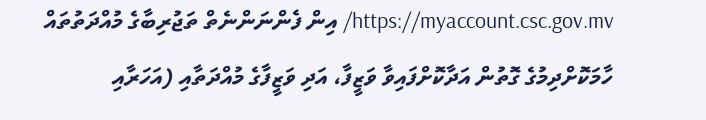https://myaccount.csc.gov.mv/ އިން ފެންނަންނެތް ތަޖުރިބާގެ މުއްދަތުތައް ހާމަކޮށްދިމުގެ ގޮތުން އަދާކޮށްފައިވާ ވަޒީފާ، އަދި ވަޒީފާގެ މުއްދަތާއި (އަހަރާއި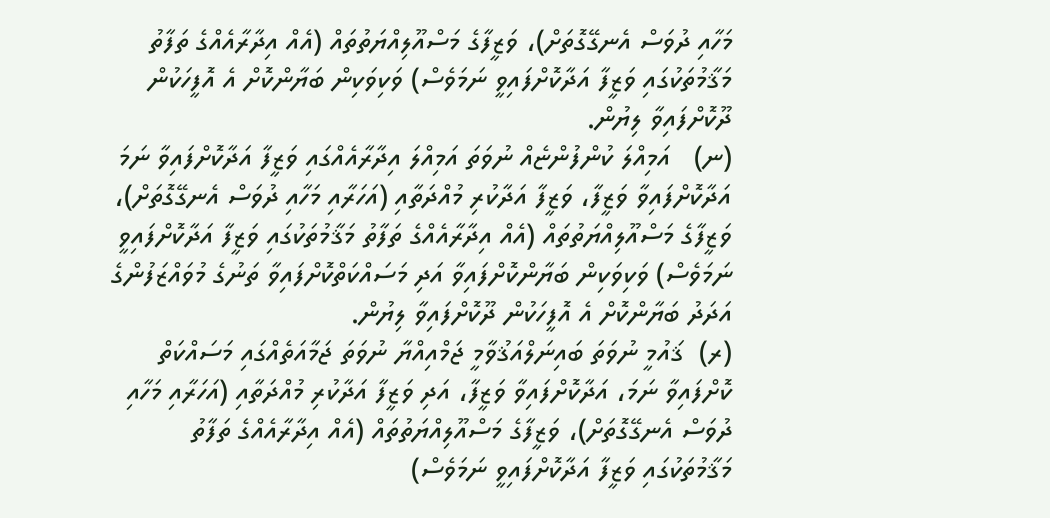މަހާއި ދުވަސް އެނގޭގޮތަށް)، ވަޒީފާގެ މަސްއޫލިއްޔަތުތައް (އެއް އިދާރާއެއްގެ ތަފާތު މަޤާމުތަކުގައި ވަޒީފާ އަދާކޮށްފައިވީ ނަމަވެސް) ވަކިވަކިން ބަޔާންކޮށް އެ އޮފީހަކުން ދޫކޮށްފައިވާ ލިޔުން.
(ނ)   އަމިއްލަ ކުންފުންޏެއް ނުވަތަ އަމިއްލަ އިދާރާއެއްގައި ވަޒީފާ އަދާކޮށްފައިވާ ނަމަ އަދާކޮށްފައިވާ ވަޒީފާ، ވަޒީފާ އަދާކުރި މުއްދަތާއި (އަހަރާއި މަހާއި ދުވަސް އެނގޭގޮތަށް)، ވަޒީފާގެ މަސްއޫލިއްޔަތުތައް (އެއް އިދާރާއެއްގެ ތަފާތު މަޤާމުތަކުގައި ވަޒީފާ އަދާކޮށްފައިވީ ނަމަވެސް) ވަކިވަކިން ބަޔާންކޮށްފައިވާ އަދި މަސައްކަތްކޮށްފައިވާ ތަނުގެ މުވައްޒަފުންގެ އަދަދު ބަޔާންކޮށް އެ އޮފީހަކުން ދޫކޮށްފައިވާ ލިޔުން.
(ރ)  ޤައުމީ ނުވަތަ ބައިނަލްއަޤުވާމީ ޖަމްއިއްޔާ ނުވަތަ ޖަމާއަތެއްގައި މަސައްކަތް ކޮށްފައިވާ ނަމަ، އަދާކޮށްފައިވާ ވަޒީފާ، އަދި ވަޒީފާ އަދާކުރި މުއްދަތާއި (އަހަރާއި މަހާއި ދުވަސް އެނގޭގޮތަށް)، ވަޒީފާގެ މަސްއޫލިއްޔަތުތައް (އެއް އިދާރާއެއްގެ ތަފާތު މަޤާމުތަކުގައި ވަޒީފާ އަދާކޮށްފައިވީ ނަމަވެސް)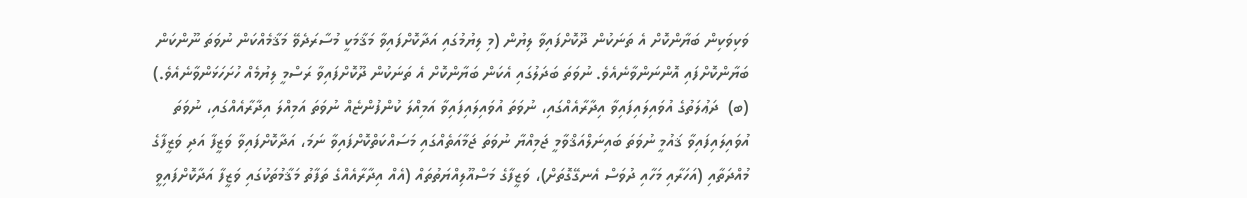ވަކިވަކިން ބަޔާންކޮށް އެ ތަނަކުން ދޫކޮށްފައިވާ ލިޔުން (މި ލިޔުމުގައި އަދާކޮށްފައިވާ މަޤާމަކީ މުސާރަދެވޭ މަޤާމެއްކަން ނުވަތަ ނޫންކަން ބަޔާންކޮށްފައި އޮންނަންވާނެއެވެ. ނުވަތަ ބަދަލުގައި އެކަން ބަޔާންކޮށް އެ ތަނަކުން ދޫކޮށްފައިވާ ރަސްމީ ލިޔުމެއް ހުށަހަޅަންވާނެއެވެ.)
(ބ)  ދަޢުލަތުގެ އުވައިލައިފައިވާ އިދާރާއެއްގައި، ނުވަތަ އުވައިލައިފައިވާ އަމިއްލަ ކުންފުންޏެއް ނުވަތަ އަމިއްލަ އިދާރާއެއްގައި، ނުވަތަ އުވައިލައިފައިވާ ޤައުމީ ނުވަތަ ބައިނަލްއަޤްވާމީ ޖަމިއްޔާ ނުވަތަ ޖަމާއަތެއްގައި މަސައްކަތްކޮށްފައިވާ ނަމަ، އަދާކޮށްފައިވާ ވަޒީފާ އަދި ވަޒީފާގެ މުއްދަތާއި (އަހަރާއި މަހާއި ދުވަސް އެނގޭގޮތަށް)، ވަޒީފާގެ މަސްއޫލިއްޔަތުތައް (އެއް އިދާރާއެއްގެ ތަފާތު މަޤާމުތަކުގައި ވަޒީފާ އަދާކޮށްފައިވީ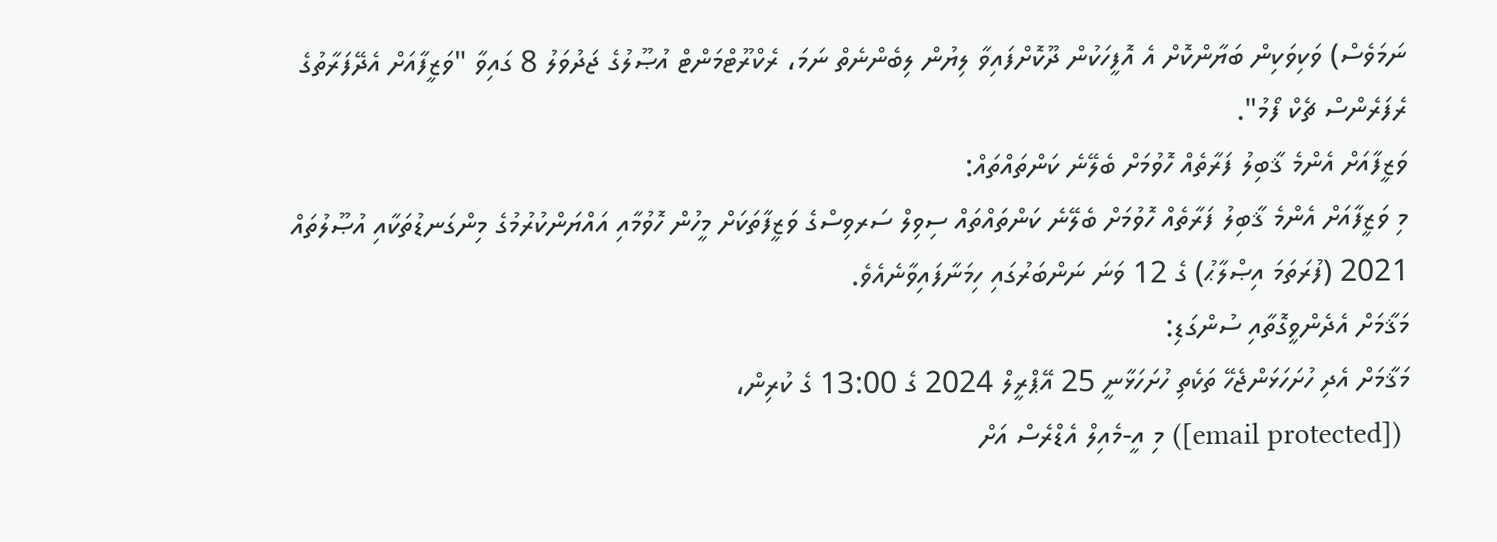ނަމަވެސް) ވަކިވަކިން ބަޔާންކޮށް އެ އޮފީހަކުން ދޫކޮށްފައިވާ ލިޔުން ލިބެންނެތް ނަމަ، ރެކްރޫޓްމަންޓް އުޞޫލުގެ ޖަދުވަލު 8 ގައިވާ "ވަޒީފާއަށް އެދޭފަރާތުގެ ރެފަރެންސް ޗެކް ފޯމު".
ވަޒީފާއަށް އެންމެ ޤާބިލު ފަރާތެއް ހޮވުމަށް ބެލޭނެ ކަންތައްތައް:
މި ވަޒީފާއަށް އެންމެ ޤާބިލު ފަރާތެއް ހޮވުމަށް ބެލޭނެ ކަންތައްތައް ސިވިލް ސަރވިސްގެ ވަޒީފާތަކަށް މީހުން ހޮވުމާއި އައްޔަންކުރުމުގެ މިންގަނޑުތަކާއި އުޞޫލުތައް 2021 (ފުރަތަމަ އިޞްލާޙު) ގެ 12 ވަނަ ނަންބަރުގައި ހިމަނާފައިވާނެއެވެ.
މަޤާމަށް އެދެންވީގޮތާއި ސުންގަޑި:
މަޤާމަށް އެދި ހުށަހަޅަންޖެހޭ ތަކެތި ހުށަހަޅާނީ 25 އޭޕްރީލް 2024 ގެ 13:00 ގެ ކުރިން،
 ([email protected]) މި އީ-މެއިލް އެޑްރެސް އަށް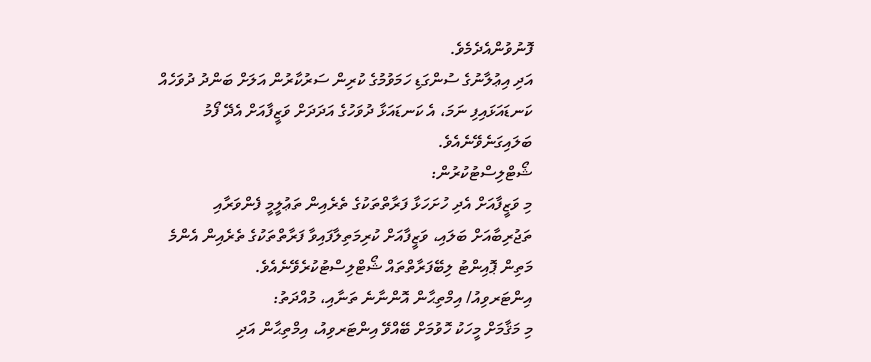ފޮނުވުންއެދެމެވެ.
އަދި އިޢުލާނުގެ ސުންގަޑި ހަމަވުމުގެ ކުރިން ސަރުކާރުން އަލަށް ބަންދު ދުވަހެއް ކަނޑައަޅައިފި ނަމަ، އެ ކަނޑައަޅާ ދުވަހުގެ އަދަދަށް ވަޒީފާއަށް އެދޭ ފޯމު ބަލައިގަނެވޭނެއެވެ.
ޝޯޓްލިސްޓުކުރުން:
މި ވަޒީފާއަށް އެދި ހުށަހަޅާ ފަރާތްތަކުގެ ތެރެއިން ތަޢުލީމީ ފެންވަރާއި ތަޖުރިބާއަށް ބަލައި، ވަޒީފާއަށް ކުރިމަތިލާފައިވާ ފަރާތްތަކުގެ ތެރެއިން އެންމެ މަތިން ޕޮއިންޓު ލިބޭފަރާތްތައް ޝޯޓްލިސްޓުކުރެވޭނެއެވެ.
އިންޓަރވިއު/ އިމްތިޙާން އޮންނާނެ ތަނާއި، މުއްދަތު:
މި މަޤާމަށް މީހަކު ހޮވުމަށް ބޭއްވޭ އިންޓަރވިއު، އިމްތިޙާން އަދި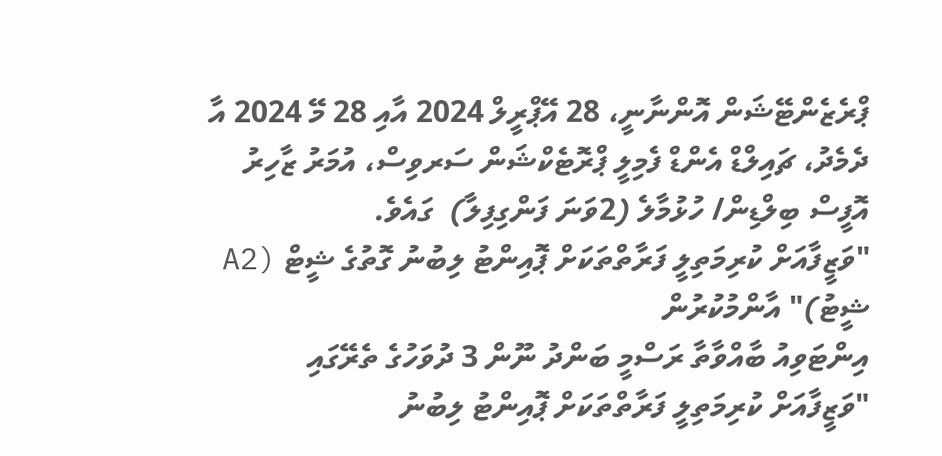ޕްރެޒެންޓޭޝަން އޮންނާނީ، 28 އޭޕްރީލް 2024 އާއި 28 މޭ 2024 އާ ދެމެދު، ޗައިލްޑް އެންޑް ފެމިލީ ޕްރޮޓެކްޝަން ސަރވިސް، އުމަރު ޒާހިރު އޮފީސް ބިލްޑިން/ ހުޅުމާލެ (2ވަނަ ފަންގިފިލާ)  ގައެވެ.
"ވަޒީފާއަށް ކުރިމަތިލީ ފަރާތްތަކަށް ޕޮއިންޓު ލިބުނު ގޮތުގެ ޝީޓް (A2 ޝީޓު)" އާންމުކުރުން
އިންޓަވިއު ބާއްވާތާ ރަސްމީ ބަންދު ނޫން 3 ދުވަހުގެ ތެރޭގައި "ވަޒީފާއަށް ކުރިމަތިލީ ފަރާތްތަކަށް ޕޮއިންޓު ލިބުނު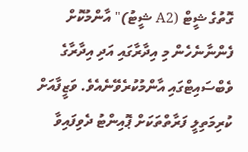ގޮތުގެ ޝީޓް (A2 ޝީޓު)" އާންމުކޮށް ފެންނާނެހެން މި އިދާރާގައި އަދި އިދާރާގެ ވެބްސައިޓްގައި އާންމުކުރެވޭނެއެވެ. ވަޒީފާއަށް ކުރިމަތިލީ ފަރާތްތަކަށް ޕޮއިންޓު ދެވިފައިވާ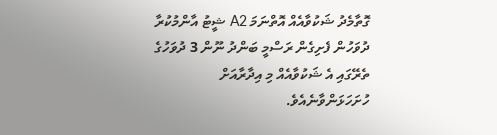ގޮތާމެދު ޝަކުވާއެއް އޮތްނަމަ A2 ޝީޓު އާންމުކުރާ ދުވަހުން ފެށިގެން ރަސްމީ ބަންދު ނޫން 3 ދުވަހުގެ ތެރޭގައި އެ ޝަކުވާއެއް މި އިދާރާއަށް ހުށަހަޅަންވާނެއެވެ.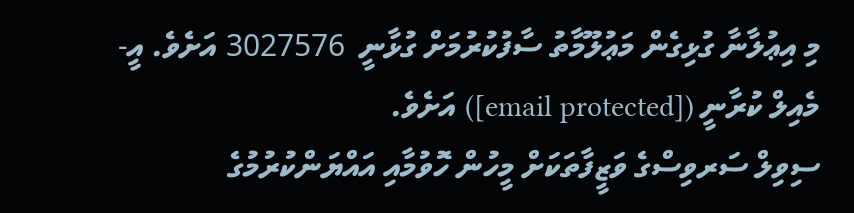މި އިޢުލާނާ ގުޅިގެން މަޢުލޫމާތު ސާފުކުރުމަށް ގުޅާނީ  3027576 އަށެވެ. އީ-މެއިލް ކުރާނީ ([email protected]) އަށެވެ.
ސިވިލް ސަރވިސްގެ ވަޒީފާތަކަށް މީހުން ހޮވުމާއި އައްޔަންކުރުމުގެ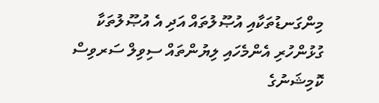މިންގަނޑުތަކާއި އުޞޫލުތައް އަދި އެ އުޞޫލުތަކާ ގުޅުންހުރި އެންމެހައި ލިޔުންތައް ސިވިލް ސަރވިސް ކޮމިޝަނުގެ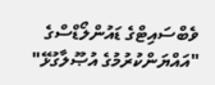ވެބްސައިޓްގެ ޑައުންލޯޑްސްގެ "އައްޔަންކުރުމުގެ އުޞޫލާގުޅޭ"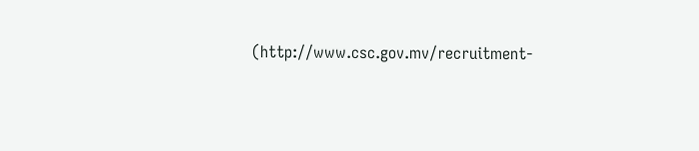(http://www.csc.gov.mv/recruitment-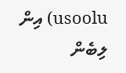usoolu) އިން ލިބެން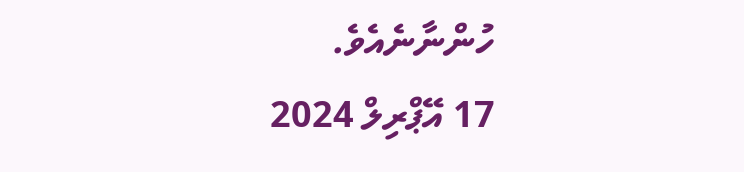ހުންނާނެއެވެ.
17 އޭޕްރިލް 2024